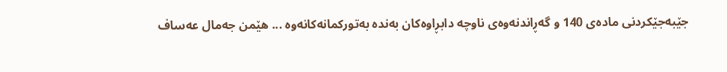جێبه‌جێكردنی ماده‌ی 140 و گه‌ڕاندنه‌وه‌ی ناوچه‌ دابڕاوه‌كان به‌نده‌ به‌توركمانه‌كانه‌وه‌ ... هێمن جه‌مال عه‌ساف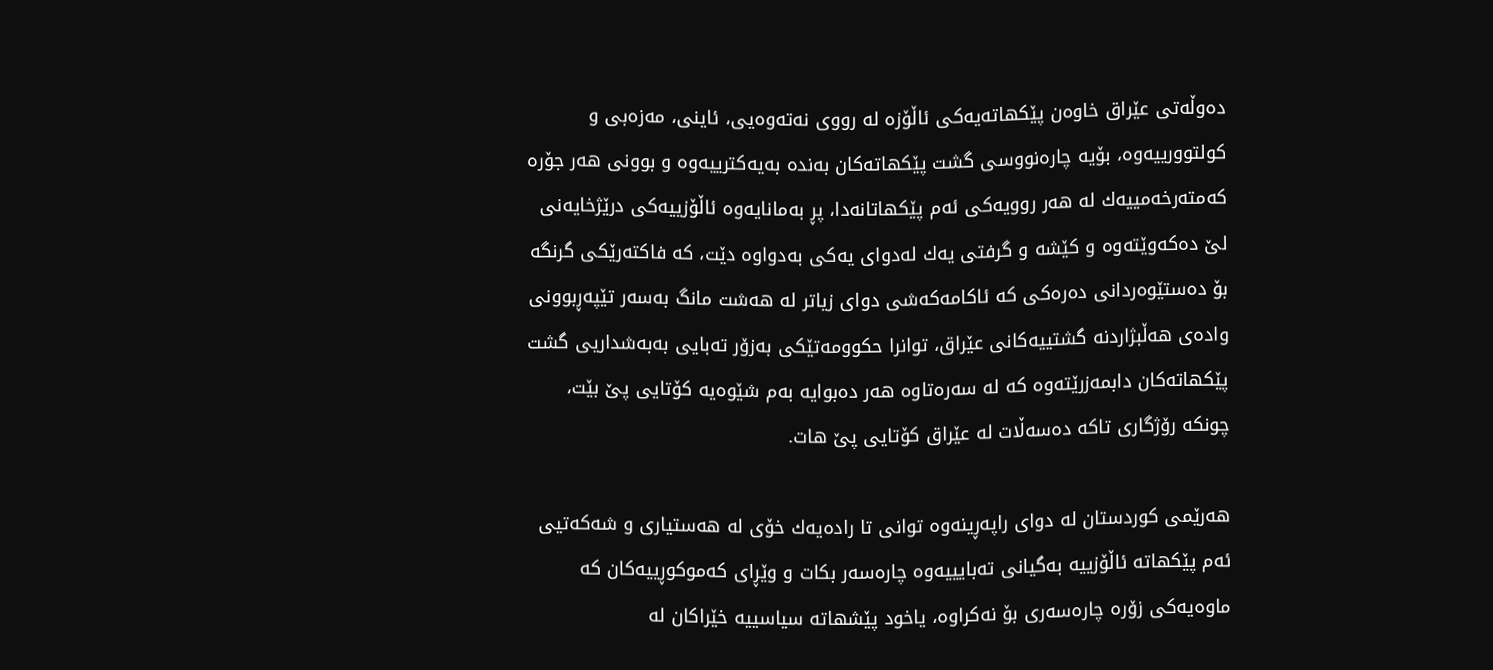ده‌وڵه‌تی عێراق خاوه‌ن پێكهاته‌یه‌كی ئاڵۆزه‌ له‌ رووی نه‌ته‌وه‌یی، ئاینی، مه‌زه‌بی و كولتوورییه‌وه‌، بۆیه‌ چاره‌نووسی گشت پێكهاته‌كان به‌نده‌ به‌یه‌كترییه‌وه‌ و بوونی هه‌ر جۆره‌ كه‌مته‌رخه‌مییه‌ك له‌ هه‌ر روویه‌كی ئه‌م پێكهاتانه‌دا، پڕ به‌مانایه‌وه‌ ئاڵۆزییه‌كی درێژخایه‌نی لێ ده‌كه‌وێته‌وه‌ و كێشه‌ و گرفتی یه‌ك له‌دوای یه‌كی به‌دواوه‌ دێت، كه‌ فاكته‌رێكی گرنگه‌ بۆ ده‌ستێوه‌ردانی ده‌ره‌كی كه‌ ئاكامه‌كه‌شی دوای زیاتر له‌ هه‌شت مانگ به‌سه‌ر تێپه‌ڕبوونی واده‌ی هه‌ڵبژاردنه‌ گشتییه‌كانی عێراق، توانرا حكوومه‌تێكی به‌زۆر ته‌بایی به‌به‌شداریی گشت پێكهاته‌كان دابمه‌زرێته‌وه‌ كه‌ له‌ سه‌ره‌تاوه‌ هه‌ر ده‌بوایه‌ به‌م شێوه‌یه‌ كۆتایی پێ بێت، چونكه‌ رۆژگاری تاكه‌ ده‌سه‌ڵات له‌ عێراق كۆتایی پێ هات.

هه‌رێمی كوردستان له‌ دوای راپه‌ڕینه‌وه‌ توانی تا راده‌یه‌ك خۆی له‌ هه‌ستیاری و شه‌كه‌تیی ئه‌م پێكهاته‌ ئاڵۆزییه‌ به‌گیانی ته‌بایییه‌وه‌ چاره‌سه‌ر بكات و وێڕای كه‌موكوڕییه‌كان كه‌ ماوه‌یه‌كی زۆره‌ چاره‌سه‌ری بۆ نه‌كراوه‌، یاخود پێشهاته‌ سیاسییه‌ خێراكان له‌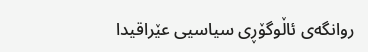روانگه‌ی ئاڵوگۆڕی سیاسیی عێراقیدا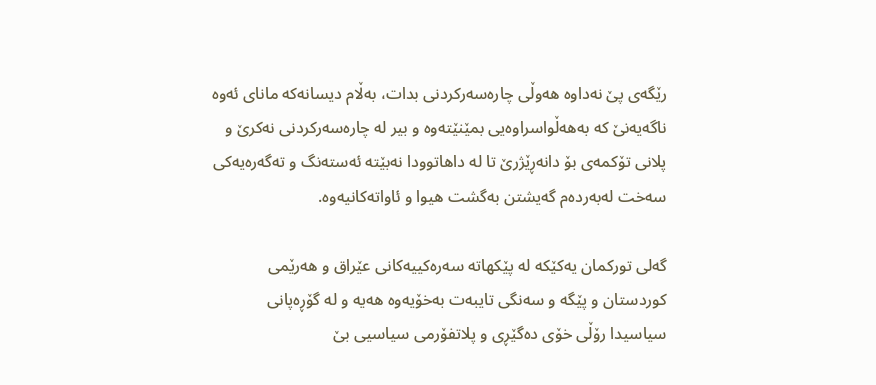رێگه‌ی پێ نه‌داوه‌ هه‌وڵی چاره‌سه‌ركردنی بدات، به‌ڵام دیسانه‌كه‌ مانای ئه‌وه‌ ناگه‌یه‌نێ كه‌ به‌هه‌ڵواسراوه‌یی بمێنێته‌وه‌ و بیر له‌ چاره‌سه‌ركردنی نه‌كرێ و پلانی تۆكمه‌ی بۆ دانه‌ڕێژرێ تا له‌ داهاتوودا نه‌بێته‌ ئه‌سته‌نگ و ته‌گه‌ره‌یه‌كی سه‌خت له‌به‌رده‌م گه‌یشتن به‌گشت هیوا و ئاواته‌كانیه‌وه‌.

گه‌لی توركمان یه‌كێكه‌ له‌ پێكهاته‌ سه‌ره‌كییه‌كانی عێراق و هه‌رێمی كوردستان و پێگه‌ و سه‌نگی تایبه‌ت به‌خۆیه‌وه‌ هه‌یه‌ و له‌ گۆڕه‌پانی سیاسیدا رۆڵی خۆی ده‌گێڕی و پلاتفۆرمی سیاسیی بێ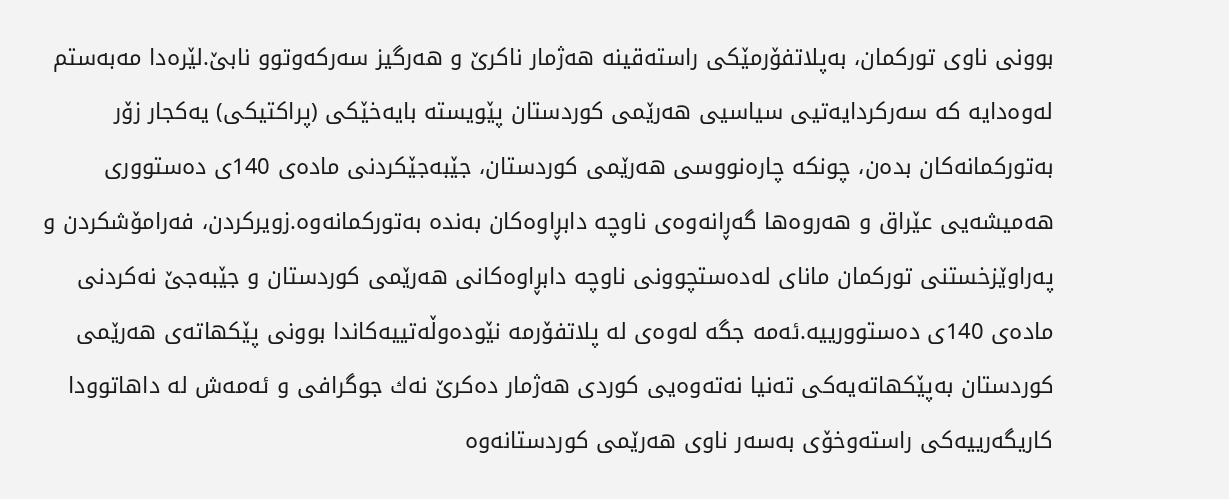بوونی ناوی توركمان، به‌پلاتفۆرمێكی راسته‌قینه‌ هه‌ژمار ناكرێ و هه‌رگیز سه‌ركه‌وتوو نابێ.لێره‌دا مه‌به‌ستم له‌وه‌دایه‌ كه‌ سه‌ركردایه‌تیی سیاسیی هه‌رێمی كوردستان پێویسته‌ بایه‌خێكی (پراكتیكی) یه‌كجار زۆر به‌توركمانه‌كان بده‌ن، چونكه‌ چاره‌نووسی هه‌رێمی كوردستان، جێبه‌جێكردنی ماده‌ی 140ی ده‌ستووری هه‌میشه‌یی عێراق و هه‌روه‌ها گه‌ڕانه‌وه‌ی ناوچه‌ دابڕاوه‌كان به‌نده‌ به‌توركمانه‌وه‌.زویركردن، فه‌رامۆشكردن و په‌راوێزخستنی توركمان مانای له‌ده‌ستچوونی ناوچه‌ دابڕاوه‌كانی هه‌رێمی كوردستان و جێبه‌جێ نه‌كردنی ماده‌ی 140ی ده‌ستوورییه‌.ئه‌مه‌ جگه‌ له‌وه‌ی له‌ پلاتفۆرمه‌ نێوده‌وڵه‌تییه‌كاندا بوونی پێكهاته‌ی هه‌رێمی كوردستان به‌پێكهاته‌یه‌كی ته‌نیا نه‌ته‌وه‌یی كوردی هه‌ژمار ده‌كرێ نه‌ك جوگرافی و ئه‌مه‌ش له‌ داهاتوودا كاریگه‌رییه‌كی راسته‌وخۆی به‌سه‌ر ناوی هه‌رێمی كوردستانه‌وه‌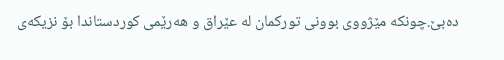ده‌بێ.چونكه‌ مێژووی بوونی توركمان له‌ عێراق و هه‌رێمی كوردستاندا بۆ نزیكه‌ی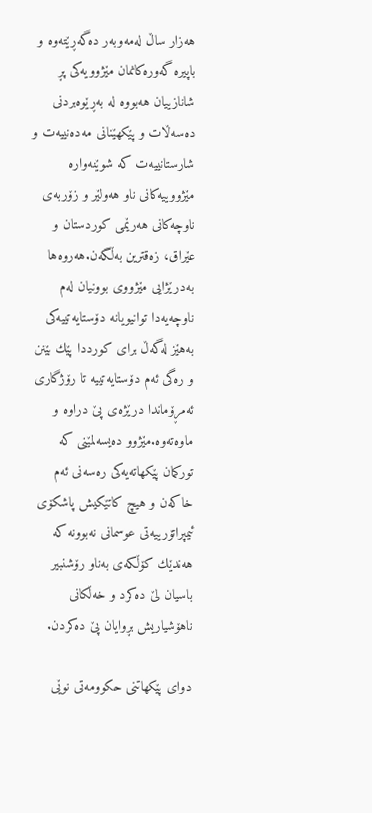هه‌زار ساڵ له‌مه‌وبه‌ر ده‌گه‌ڕێته‌وه‌ و باپیره‌ گه‌وره‌كانمان مێژوویه‌كی پڕ شانازییان هه‌بووه‌ له‌ به‌ڕێوه‌بردنی ده‌سه‌ڵات و پێكهێنانی مه‌ده‌نییه‌ت و شارستانییه‌ت كه‌ شوێنه‌واره‌ مێژووییه‌كانی ناو هه‌ولێر و زۆربه‌ی ناوچه‌كانی هه‌رێمی كوردستان و عێراق، زه‌قترین به‌ڵگه‌ن.هه‌روه‌ها به‌درێژایی مێژووی بوونیان له‌م ناوچه‌یه‌دا توانیویانه‌ دۆستایه‌تییه‌كی به‌هێز له‌گه‌ڵ برای كورددا پێك بێنن و ره‌گی ئه‌م دۆستایه‌تییه‌ تا رۆژگاری ئه‌مڕۆماندا درێژه‌ی پێ دراوه‌ و ماوه‌ته‌وه‌.مێژوو ده‌یسه‌لمێنی كه‌ توركمان پێكهاته‌یه‌كی ره‌سه‌نی ئه‌م خاكه‌ن و هیچ كاتێكیش پاشكۆی ئیمپراتۆرییه‌تی عوسمانی نه‌بوونه‌ كه‌ هه‌ندێك كۆڵكه‌ی به‌ناو رۆشنبیر باسیان لێ ده‌كرد و خه‌ڵكانی ناهۆشیاریش بڕوایان پێ ده‌كردن.

دوای پێكهاتنی حكوومه‌تی نوێی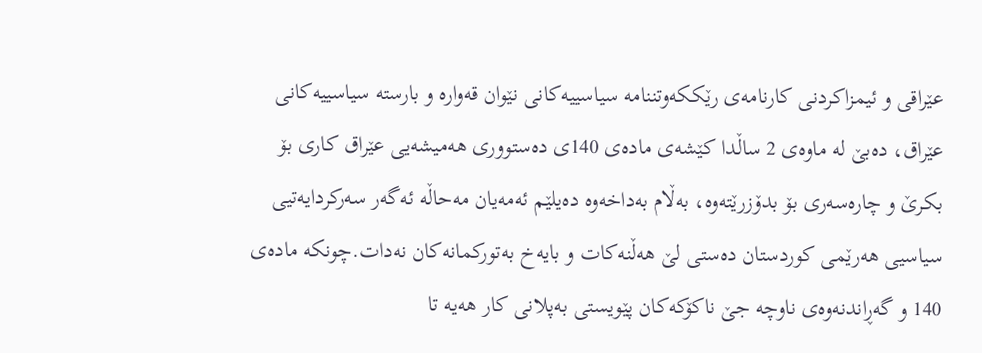عێراقی و ئیمزاكردنی كارنامه‌ی رێككه‌وتننامه‌ سیاسییه‌كانی نێوان قه‌واره‌ و بارسته‌ سیاسییه‌كانی عێراق، ده‌بێ له‌ ماوه‌ی 2 ساڵدا كێشه‌ی ماده‌ی 140ی ده‌ستووری هه‌میشه‌یی عێراق كاری بۆ بكرێ و چاره‌سه‌ری بۆ بدۆزرێته‌وه‌، به‌ڵام به‌داخه‌وه‌ ده‌یلێم ئه‌مه‌یان مه‌حاڵه‌ ئه‌گه‌ر سه‌ركردایه‌تیی سیاسیی هه‌رێمی كوردستان ده‌ستی لێ هه‌ڵنه‌كات و بایه‌خ به‌توركمانه‌كان نه‌دات.چونكه‌ ماده‌ی 140 و گه‌ڕاندنه‌وه‌ی ناوچه‌ جێ ناكۆكه‌كان پێویستی به‌پلانی كار هه‌یه‌ تا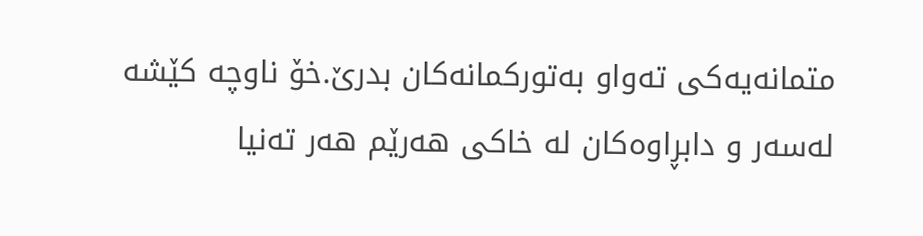متمانه‌یه‌كی ته‌واو به‌توركمانه‌كان بدرێ.خۆ ناوچه‌ كێشه‌ له‌سه‌ر و دابڕاوه‌كان له‌ خاكی هه‌رێم هه‌ر ته‌نیا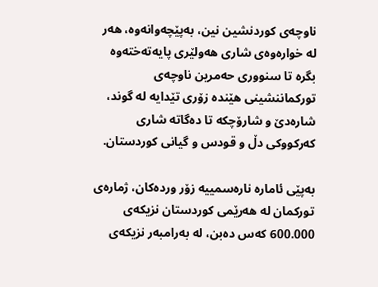ناوچه‌ی كوردنشین نین، به‌پێچه‌وانه‌وه‌، هه‌ر له‌ خواره‌وه‌ی شاری هه‌ولێری پایه‌ته‌خته‌وه‌ بگره‌ تا سنووری حه‌مرین ناوچه‌ی توركماننشینی هێنده‌ زۆری تێدایه‌ له‌ گوند، شاره‌دێ و شارۆچكه‌ تا ده‌گاته‌ شاری كه‌ركووكی دڵ و قودس و گیانی كوردستان.

به‌پێی ئاماره‌ ناره‌سمییه‌ زۆر ورده‌كان، ژماره‌ی توركمان له‌ هه‌رێمی كوردستان نزیكه‌ی 600.000 كه‌س ده‌بن، له‌ به‌رامبه‌ر نزیكه‌ی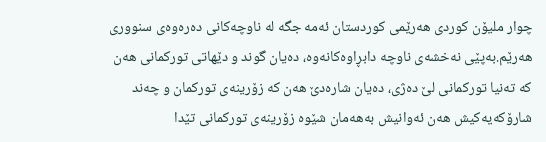چوار ملیۆن كوردی هه‌رێمی كوردستان ئه‌مه‌ جگه‌ له‌ ناوچه‌كانی ده‌ره‌وه‌ی سنووری هه‌رێم.به‌پێی نه‌خشه‌ی ناوچه‌ دابڕاوه‌كانه‌وه‌، ده‌یان گوند و دێهاتی توركمانی هه‌ن كه‌ ته‌نیا توركمانی لێ ده‌ژی، ده‌یان شاره‌دێ هه‌ن كه‌ زۆرینه‌ی توركمان و چه‌ند شارۆكه‌یه‌كیش هه‌ن ئه‌وانیش به‌هه‌مان شێوه‌ زۆرینه‌ی توركمانی تێدا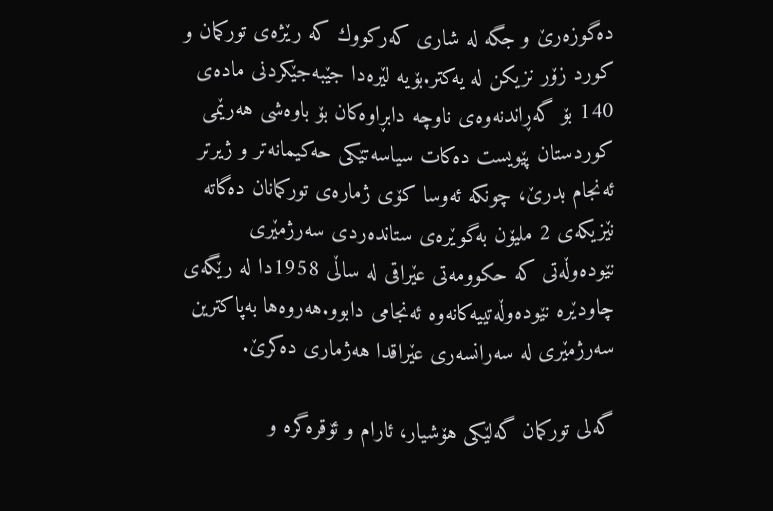ده‌گوزه‌رێ و جگه‌ له‌ شاری كه‌ركووك كه‌ رێژه‌ی توركمان و كورد زۆر نزیكن له‌ یه‌كتر.بۆیه‌ لێره‌دا جێبه‌جێكردنی ماده‌ی 140 بۆ گه‌ڕاندنه‌وه‌ی ناوچه‌ دابڕاوه‌كان بۆ باوه‌شی هه‌رێمی كوردستان پێویست ده‌كات سیاسه‌تێكی حه‌كیمانه‌تر و ژیرتر ئه‌نجام بدرێ، چونكه‌ ئه‌وسا كۆی ژماره‌ی توركمانان ده‌گاته‌ نێزیكه‌ی 2 ملیۆن به‌گوێره‌ی ستانده‌ردی سه‌رژمێری نێوده‌وڵه‌تی كه‌ حكوومه‌تی عێراقی له‌ ساڵی 1958دا له‌ رێگه‌ی چاودێره‌ نێوده‌وڵه‌تییه‌كانه‌وه‌ ئه‌نجامی دابوو.هه‌روه‌ها به‌پاكترین سه‌رژمێری له‌ سه‌رانسه‌ری عێراقدا هه‌ژماری ده‌كرێ.

گه‌لی توركمان گه‌لێكی هۆشیار، ئارام و ئۆقره‌گره‌ و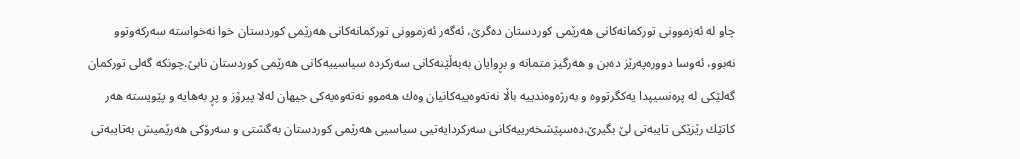چاو له‌ ئه‌زموونی توركمانه‌كانی هه‌رێمی كوردستان ده‌گرێ، ئه‌گه‌ر ئه‌زموونی توركمانه‌كانی هه‌رێمی كوردستان خوا نه‌خواسته‌ سه‌ركه‌وتوو نه‌بوو، ئه‌وسا دووره‌په‌رێز ده‌بن و هه‌رگیز متمانه‌ و بڕوایان به‌به‌ڵێنه‌كانی سه‌ركرده‌ سیاسییه‌كانی هه‌رێمی كوردستان نابێ.چونكه‌ گه‌لی توركمان گه‌لێكی له‌ پره‌نسیپدا یه‌كگرتووه‌ و به‌رژه‌وه‌ندییه‌ باڵا نه‌ته‌وه‌ییه‌كانیان وه‌ك هه‌موو نه‌ته‌وه‌یه‌كی جیهان له‌لا پیرۆز و پڕ به‌هایه‌ و پێویسته‌ هه‌ر كاتێك رێزێكی تایبه‌تی لێ بگیرێ.ده‌سپێشخه‌رییه‌كانی سه‌ركردایه‌تیی سیاسیی هه‌رێمی كوردستان به‌گشتی و سه‌رۆكی هه‌رێمیش به‌تایبه‌تی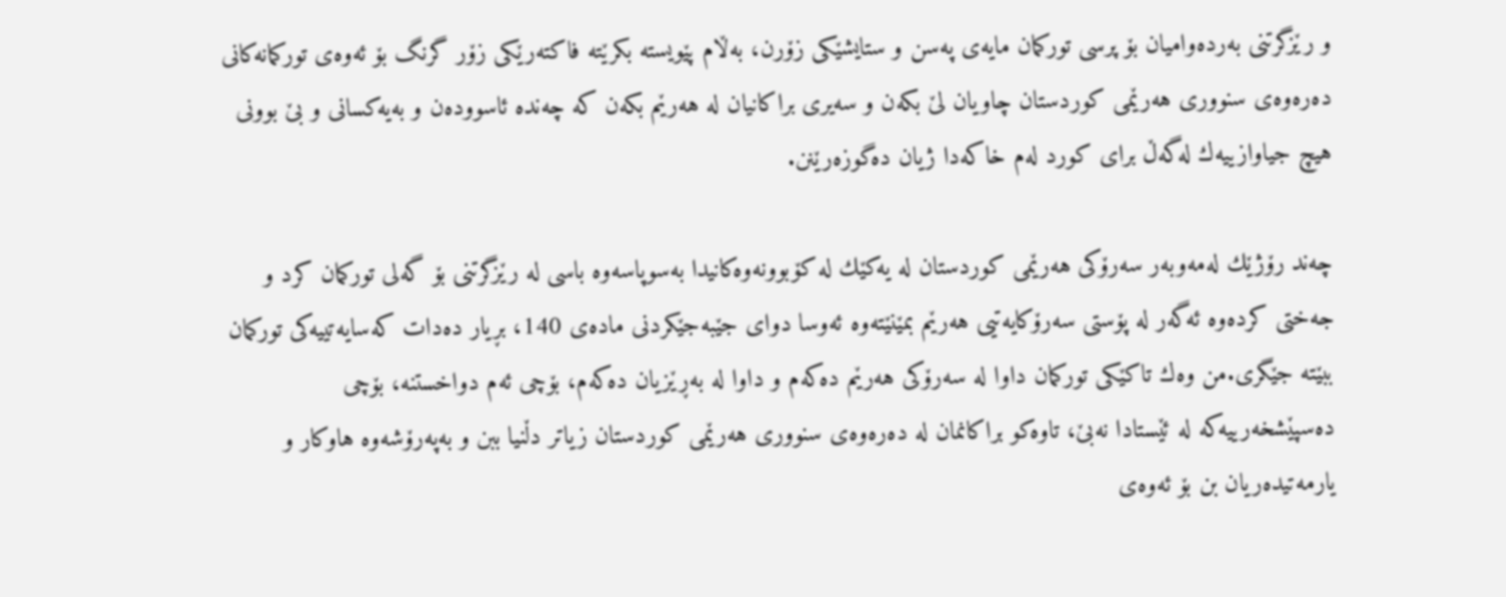و رێزگرتنی به‌رده‌وامیان بۆ پرسی توركمان مایه‌ی په‌سن و ستایشێكی زۆرن، به‌ڵام پێویسته‌ بكرێته‌ فاكته‌رێكی زۆر گرنگ بۆ ئه‌وه‌ی توركمانه‌كانی ده‌ره‌وه‌ی سنووری هه‌رێمی كوردستان چاویان لێ بكه‌ن و سه‌یری براكانیان له‌ هه‌رێم بكه‌ن كه‌ چه‌نده‌ ئاسووده‌ن و به‌یه‌كسانی و بێ بوونی هیچ جیاوازییه‌ك له‌گه‌ڵ برای كورد له‌م خاكه‌دا ژیان ده‌گوزه‌رێنن.

چه‌ند رۆژێك له‌مه‌وبه‌ر سه‌رۆكی هه‌رێمی كوردستان له‌ یه‌كێك له‌ كۆبوونه‌وه‌كانیدا به‌سوپاسه‌وه‌ باسی له‌ رێزگرتنی بۆ گه‌لی توركمان كرد و جه‌ختی كرده‌وه‌ ئه‌گه‌ر له‌ پۆستی سه‌رۆكایه‌تیی هه‌رێم بمێنێته‌وه‌ ئه‌وسا دوای جێبه‌جێكردنی ماده‌ی 140، بڕیار ده‌دات كه‌سایه‌تییه‌كی توركمان ببێته‌ جێگری.من وه‌ك تاكێكی توركمان داوا له‌ سه‌رۆكی هه‌رێم ده‌كه‌م و داوا له‌ به‌ڕێزیان ده‌كه‌م، بۆچی ئه‌م دواخستنه‌، بۆچی ده‌سپێشخه‌رییه‌كه‌ له‌ ئێستادا نه‌بێ، تاوه‌كو براكانمان له‌ ده‌ره‌وه‌ی سنووری هه‌رێمی كوردستان زیاتر دڵنیا ببن و به‌په‌رۆشه‌وه‌ هاوكار و یارمه‌تیده‌ریان بن بۆ ئه‌وه‌ی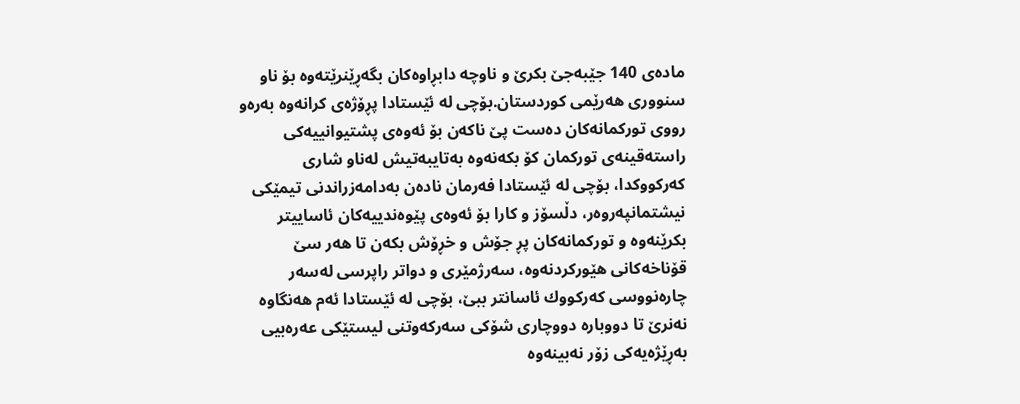ماده‌ی 140 جێبه‌جێ بكرێ و ناوچه‌ دابڕاوه‌كان بگه‌ڕێنرێته‌وه‌ بۆ ناو سنووری هه‌رێمی كوردستان.بۆچی له‌ ئێستادا پڕۆژه‌ی كرانه‌وه‌ به‌ره‌و رووی توركمانه‌كان ده‌ست پێ ناكه‌ن بۆ ئه‌وه‌ی پشتیوانییه‌كی راسته‌قینه‌ی توركمان كۆ بكه‌نه‌وه‌ به‌تایبه‌تیش له‌ناو شاری كه‌ركووكدا، بۆچی له‌ ئێستادا فه‌رمان ناده‌ن به‌دامه‌زراندنی تیمێكی نیشتمانپه‌روه‌ر، دڵسۆز و كارا بۆ ئه‌وه‌ی پێوه‌ندییه‌كان ئاساییتر بكرێنه‌وه‌ و توركمانه‌كان پڕ جۆش و خڕۆش بكه‌ن تا هه‌ر سێ قۆناخه‌كانی هێوركردنه‌وه‌، سه‌رژمێری و دواتر راپرسی له‌سه‌ر چاره‌نووسی كه‌ركووك ئاسانتر ببێ، بۆچی له‌ ئێستادا ئه‌م هه‌نگاوه‌ نه‌نرێ تا دووباره‌ دووچاری شۆكی سه‌ركه‌وتنی لیستێكی عه‌ره‌بیی به‌ڕێژه‌یه‌كی زۆر نه‌بینه‌وه‌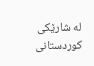له‌ شارێكی كوردستانی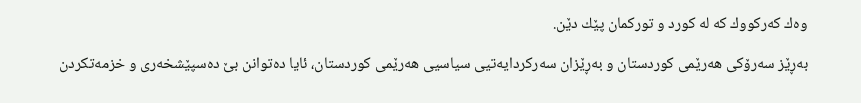وه‌ك كه‌ركووك كه‌ له‌ كورد و توركمان پێك دێن.

به‌ڕێز سه‌رۆكی هه‌رێمی كوردستان و به‌ڕێزان سه‌ركردایه‌تیی سیاسیی هه‌رێمی كوردستان، ئایا ده‌توانن بێ ده‌سپێشخه‌ری و خزمه‌تكردن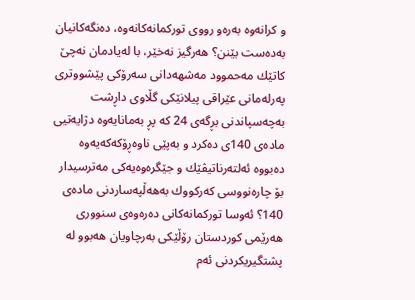و كرانه‌وه‌ به‌ره‌و رووی توركمانه‌كانه‌وه‌، ده‌نگه‌كانیان به‌ده‌ست بێنن؟ هه‌رگیز نه‌خێر، با له‌یادمان نه‌چێ كاتێك مه‌حموود مه‌شهه‌دانی سه‌رۆكی پێشووتری په‌رله‌مانی عێراقی پیلانێكی گڵاوی داڕشت به‌چه‌سپاندنی بڕگه‌ی 24 كه‌ پڕ به‌مانایه‌وه‌ دژایه‌تیی ماده‌ی 140ی ده‌كرد و به‌پێی ناوه‌ڕۆكه‌كه‌یه‌وه‌ ده‌بووه‌ ئه‌لته‌رناتیڤێك و جێگره‌وه‌یه‌كی مه‌ترسیدار بۆ چاره‌نووسی كه‌ركووك به‌هه‌ڵپه‌ساردنی ماده‌ی 140؟ ئه‌وسا توركمانه‌كانی ده‌ره‌وه‌ی سنووری هه‌رێمی كوردستان رۆڵێكی به‌رچاویان هه‌بوو له‌ پشتگیریكردنی ئه‌م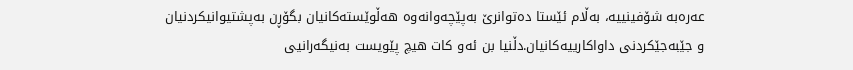عه‌ره‌به‌ شۆفینییه‌، به‌ڵام ئێستا ده‌توانرێ به‌پێچه‌وانه‌وه‌ هه‌ڵوێسته‌كانیان بگۆڕن به‌پشتیوانیكردنیان و جێبه‌جێكردنی داواكارییه‌كانیان.دڵنیا بن ئه‌و كات هیچ پێویست به‌نیگه‌رانیی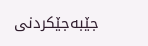جێبه‌جێكردنی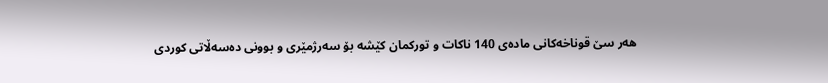هه‌ر سێ قوناخه‌كانی ماده‌ی 140 ناكات و توركمان كێشه‌ بۆ سه‌رژمێری و بوونی ده‌سه‌ڵاتی كوردی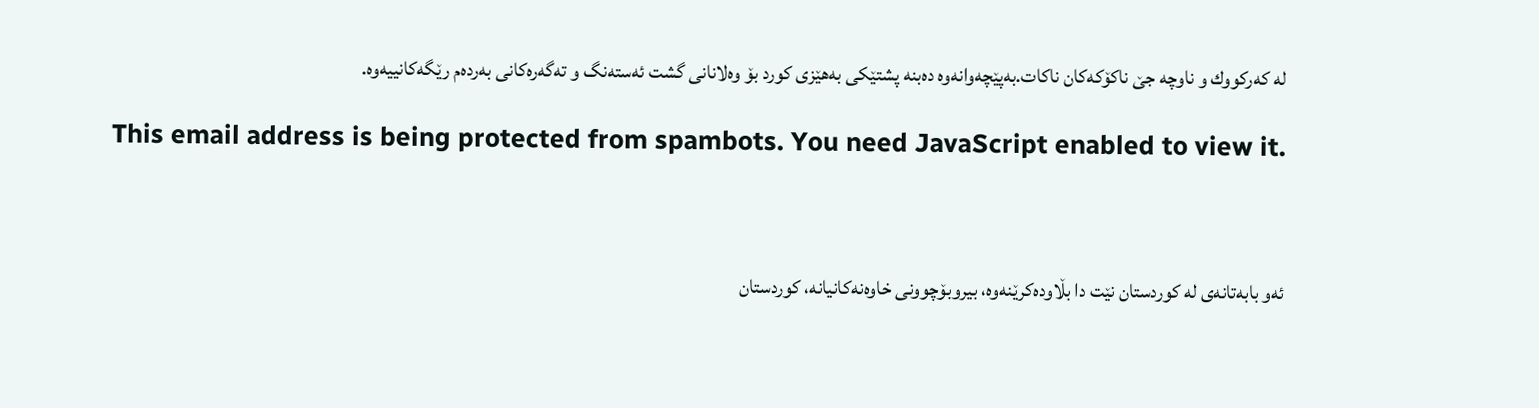له‌ كه‌ركووك و ناوچه‌ جێ ناكۆكه‌كان ناكات.به‌پێچه‌وانه‌وه‌ ده‌بنه‌ پشتێكی به‌هێزی كورد بۆ وه‌لانانی گشت ئه‌سته‌نگ و ته‌گه‌ره‌كانی به‌رده‌م رێگه‌كانییه‌وه‌.

This email address is being protected from spambots. You need JavaScript enabled to view it.



ئه‌و بابه‌تانه‌ی له‌ کوردستان نێت دا بڵاوده‌کرێنه‌وه‌، بیروبۆچوونی خاوه‌نه‌کانیانه‌، کوردستان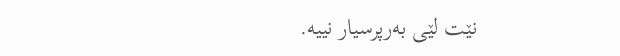نێت لێی به‌رپرسیار نییه‌.